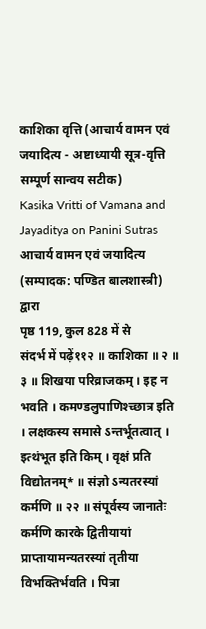काशिका वृत्ति (आचार्य वामन एवं जयादित्य - अष्टाध्यायी सूत्र-वृत्ति सम्पूर्ण सान्वय सटीक)
Kasika Vritti of Vamana and Jayaditya on Panini Sutras
आचार्य वामन एवं जयादित्य (सम्पादक: पण्डित बालशास्त्री) द्वारा
पृष्ठ 119, कुल 828 में से
संदर्भ में पढ़ें११२ ॥ काशिका ॥ २ ॥ ३ ॥ शिखया परिव्राजकम् । इह न भवति । कमण्डलुपाणिश्च्छात्र इति । लक्षकस्य समासे ऽन्तर्भूतत्वात् । इत्थंभूत इति किम् । वृक्षं प्रति विद्योतनम्* ॥ संज्ञो ऽन्यतरस्यां कर्मणि ॥ २२ ॥ संपूर्वस्य जानातेः कर्मणि कारके द्वितीयायां प्राप्तायामन्यतरस्यां तृतीया विभक्तिर्भवति । पित्रा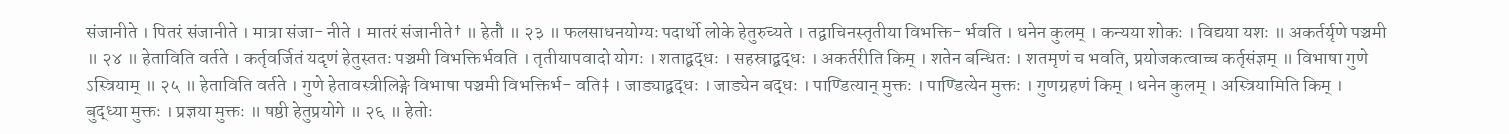संजानीते । पितरं संजानीते । मात्रा संजा- नीते । मातरं संजानीते† ॥ हेतौ ॥ २३ ॥ फलसाधनयोग्यः पदार्थो लोके हेतुरुच्यते । तद्वाचिनस्तृतीया विभक्ति- र्भवति । धनेन कुलम् । कन्यया शोकः । विद्यया यशः ॥ अकर्तर्यृणे पञ्चमी ॥ २४ ॥ हेताविति वर्तते । कर्तृवर्जितं यदृणं हेतुस्ततः पञ्चमी विभक्तिर्भवति । तृतीयापवादो योगः । शताद्बद्धः । सहस्राद्बद्धः । अकर्तरीति किम् । शतेन बन्धितः । शतमृणं च भवति, प्रयोजकत्वाच्च कर्तृसंज्ञम् ॥ विभाषा गुणे ऽस्त्रियाम् ॥ २५ ॥ हेताविति वर्तते । गुणे हेतावस्त्रीलिङ्गे विभाषा पञ्चमी विभक्तिर्भ- वति‡ । जाड्याद्बद्धः । जाड्येन बद्धः । पाण्डित्यान् मुक्तः । पाण्डित्येन मुक्तः । गुणग्रहणं किम् । धनेन कुलम् । अस्त्रियामिति किम् । बुद्ध्या मुक्तः । प्रज्ञया मुक्तः ॥ षष्ठी हेतुप्रयोगे ॥ २६ ॥ हेतोः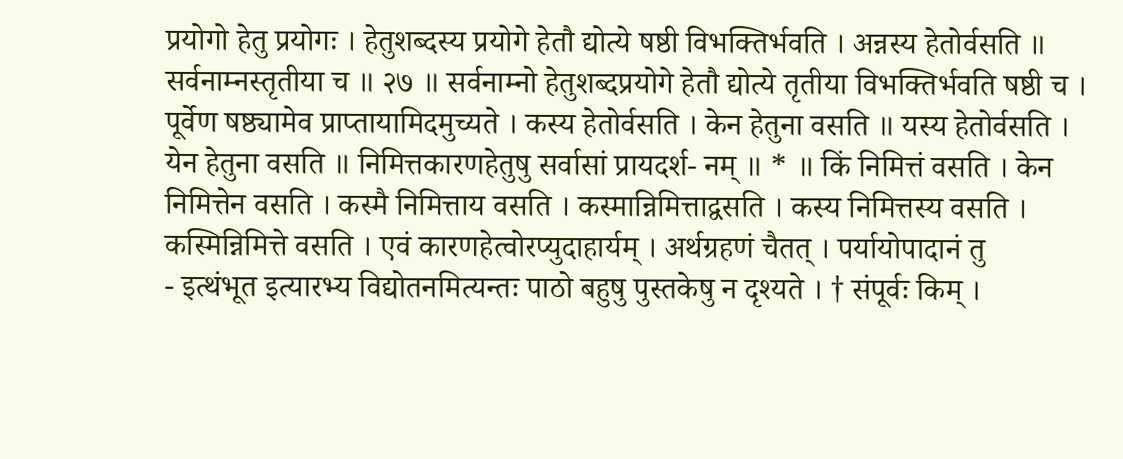प्रयोगो हेतु प्रयोगः । हेतुशब्दस्य प्रयोगे हेतौ द्योत्ये षष्ठी विभक्तिर्भवति । अन्नस्य हेतोर्वसति ॥ सर्वनाम्नस्तृतीया च ॥ २७ ॥ सर्वनाम्नो हेतुशब्दप्रयोगे हेतौ द्योत्ये तृतीया विभक्तिर्भवति षष्ठी च । पूर्वेण षष्ठ्यामेव प्राप्तायामिदमुच्यते । कस्य हेतोर्वसति । केन हेतुना वसति ॥ यस्य हेतोर्वसति । येन हेतुना वसति ॥ निमित्तकारणहेतुषु सर्वासां प्रायदर्श- नम् ॥ * ॥ किं निमित्तं वसति । केन निमित्तेन वसति । कस्मै निमित्ताय वसति । कस्मान्निमित्ताद्वसति । कस्य निमित्तस्य वसति । कस्मिन्निमित्ते वसति । एवं कारणहेत्वोरप्युदाहार्यम् । अर्थग्रहणं चैतत् । पर्यायोपादानं तु
- इत्थंभूत इत्यारभ्य विद्योतनमित्यन्तः पाठो बहुषु पुस्तकेषु न दृश्यते । † संपूर्वः किम् ।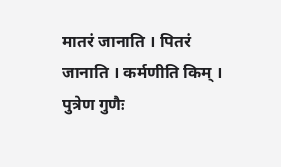मातरं जानाति । पितरं जानाति । कर्मणीति किम् । पुत्रेण गुणैः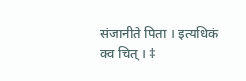संजानीते पिता । इत्यधिकं क्व चित् । ‡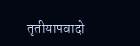तृतीयापवादो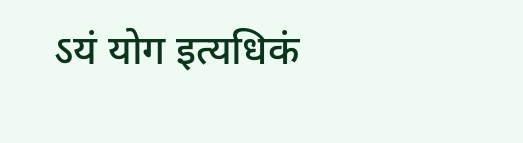ऽयं योग इत्यधिकं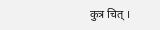कुत्र चित् ।